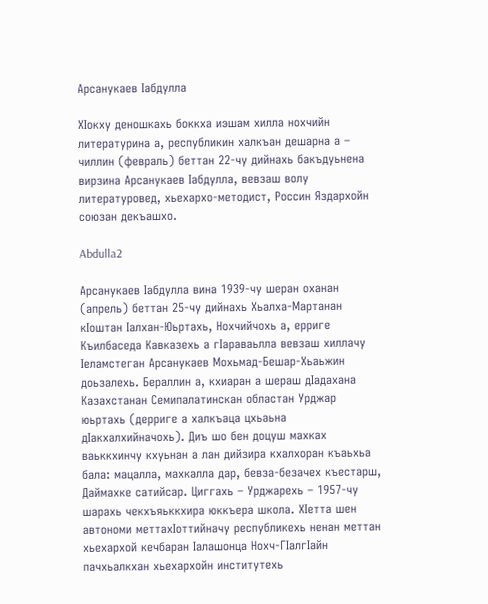Арсанукаев Iабдулла

ХIокху деношкахь боккха иэшам хилла нохчийн литературина а, республикин халкъан дешарна а – чиллин (февраль) беттан 22-чу дийнахь бакъдуьнена вирзина Арсанукаев Iабдулла, вевзаш волу литературовед, хьехархо-методист, Россин Яздархойн союзан декъашхо.

Abdulla2

Арсанукаев Iабдулла вина 1939-чу шеран оханан (апрель) беттан 25-чу дийнахь Хьалха-Мартанан кIоштан Iалхан-Юьртахь, Нохчийчохь а, ерриге Къилбаседа Кавказехь а гIараваьлла вевзаш хиллачу Iеламстеган Арсанукаев Мохьмад-Бешар-Хьаьжин доьзалехь. Бераллин а, кхиаран а шераш дIадахана Казахстанан Семипалатинскан областан Урджар юьртахь (дерриге а халкъаца цхьаьна дIакхалхийначохь). Диъ шо бен доцуш махках ваьккхинчу кхуьнан а лан дийзира кхалхоран къаьхьа бала: мацалла, махкалла дар, бевза-безачех къестарш, Даймахке сатийсар. Циггахь – Урджарехь – 1957-чу шарахь чекхъяьккхира юккъера школа. ХIетта шен автономи меттахIоттийначу республикехь ненан меттан хьехархой кечбаран Iалашонца Нохч-ГIалгIайн пачхьалкхан хьехархойн институтехь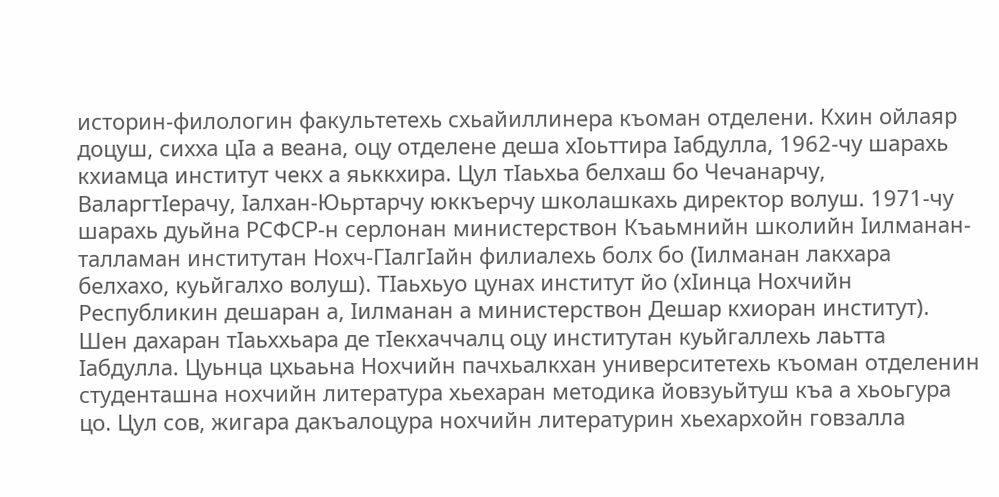историн-филологин факультетехь схьайиллинера къоман отделени. Кхин ойлаяр доцуш, сихха цIа а веана, оцу отделене деша хIоьттира Iабдулла, 1962-чу шарахь кхиамца институт чекх а яьккхира. Цул тIаьхьа белхаш бо Чечанарчу, ВаларгтIерачу, Iалхан-Юьртарчу юккъерчу школашкахь директор волуш. 1971-чу шарахь дуьйна РСФСР-н серлонан министерствон Къаьмнийн школийн Iилманан-талламан институтан Нохч-ГIалгIайн филиалехь болх бо (Iилманан лакхара белхахо, куьйгалхо волуш). ТIаьхьуо цунах институт йо (хIинца Нохчийн Республикин дешаран а, Iилманан а министерствон Дешар кхиоран институт). Шен дахаран тIаьххьара де тIекхаччалц оцу институтан куьйгаллехь лаьтта Iабдулла. Цуьнца цхьаьна Нохчийн пачхьалкхан университетехь къоман отделенин студенташна нохчийн литература хьехаран методика йовзуьйтуш къа а хьоьгура цо. Цул сов, жигара дакъалоцура нохчийн литературин хьехархойн говзалла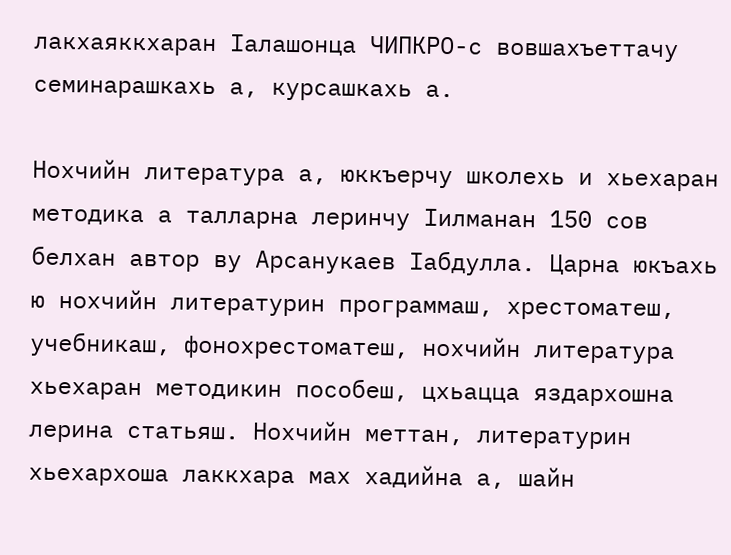лакхаяккхаран Iалашонца ЧИПКРО-с вовшахъеттачу семинарашкахь а, курсашкахь а.

Нохчийн литература а, юккъерчу школехь и хьехаран методика а талларна леринчу Iилманан 150 сов белхан автор ву Арсанукаев Iабдулла. Царна юкъахь ю нохчийн литературин программаш, хрестоматеш, учебникаш, фонохрестоматеш, нохчийн литература хьехаран методикин пособеш, цхьацца яздархошна лерина статьяш. Нохчийн меттан, литературин хьехархоша лаккхара мах хадийна а, шайн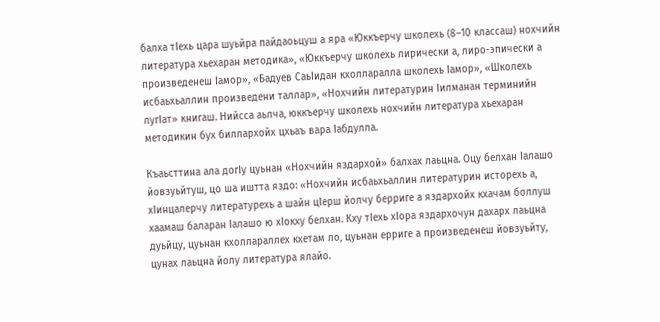балха тIехь цара шуьйра пайдаоьцуш а яра «Юккъерчу школехь (8–10 классаш) нохчийн литература хьехаран методика», «Юккъерчу школехь лирически а, лиро-эпически а произведенеш Iамор», «Бадуев СаьIидан кхолларалла школехь Iамор», «Школехь исбаьхьаллин произведени таллар», «Нохчийн литературин Iилманан терминийн лугIат» книгаш. Нийсса аьлча, юккъерчу школехь нохчийн литература хьехаран методикин бух биллархойх цхьаъ вара Iабдулла.

Къаьсттина ала догIу цуьнан «Нохчийн яздархой» балхах лаьцна. Оцу белхан Iалашо йовзуьйтуш, цо ша иштта яздо: «Нохчийн исбаьхьаллин литературин исторехь а, хIинцалерчу литературехь а шайн цIерш йолчу берриге а яздархойх кхачам боллуш хаамаш баларан Iалашо ю хIокху белхан. Кху тIехь хIора яздархочун дахарх лаьцна дуьйцу, цуьнан кхоллараллех кхетам ло, цуьнан ерриге а произведенеш йовзуьйту, цунах лаьцна йолу литература ялайо.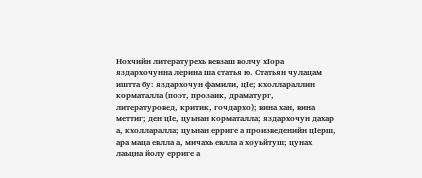Нохчийн литературехь вевзаш волчу хIора яздархочунна лерина ша статья ю. Статьян чулацам иштта бу: яздархочун фамили, цIе; кхоллараллин корматалла (поэт, прозаик, драматург, литературовед, критик, гочдархо); вина хан, вина меттиг; ден цIе, цуьнан корматалла; яздархочун дахар а, кхолларалла; цуьнан ерриге а произведенийн цIерш, ара маца евлла а, мичахь евлла а хоуьйтуш; цунах лаьцна йолу ерриге а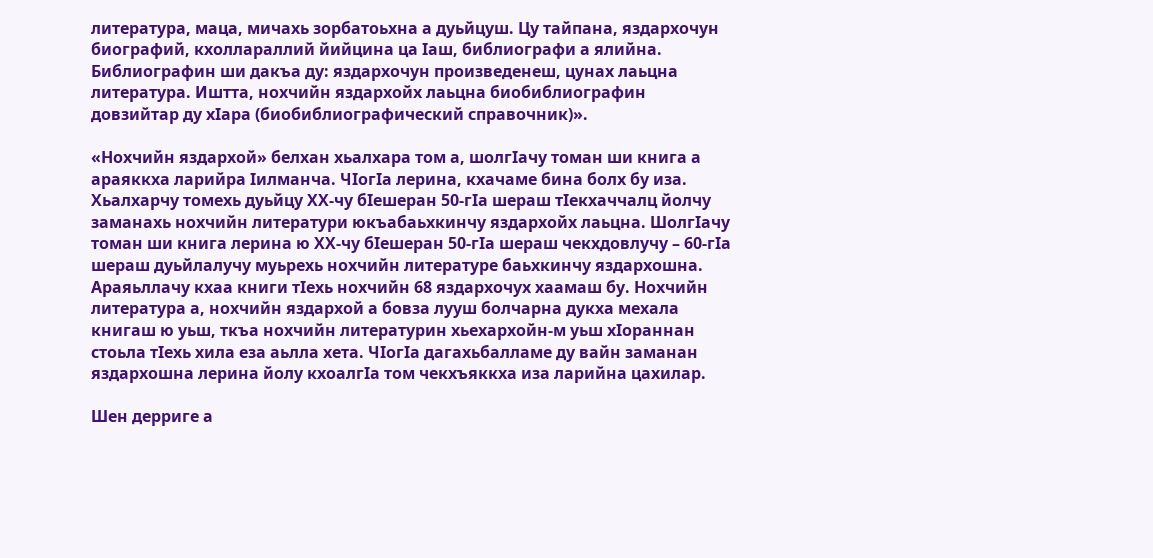литература, маца, мичахь зорбатоьхна а дуьйцуш. Цу тайпана, яздархочун биографий, кхоллараллий йийцина ца Iаш, библиографи а ялийна. Библиографин ши дакъа ду: яздархочун произведенеш, цунах лаьцна литература. Иштта, нохчийн яздархойх лаьцна биобиблиографин довзийтар ду хIара (биобиблиографический справочник)».

«Нохчийн яздархой» белхан хьалхара том а, шолгIачу томан ши книга а араяккха ларийра Iилманча. ЧIогIа лерина, кхачаме бина болх бу иза. Хьалхарчу томехь дуьйцу ХХ-чу бIешеран 50-гIа шераш тIекхаччалц йолчу заманахь нохчийн литератури юкъабаьхкинчу яздархойх лаьцна. ШолгIачу томан ши книга лерина ю ХХ-чу бIешеран 50-гIа шераш чекхдовлучу – 60-гIа шераш дуьйлалучу муьрехь нохчийн литературе баьхкинчу яздархошна. Араяьллачу кхаа книги тIехь нохчийн 68 яздархочух хаамаш бу. Нохчийн литература а, нохчийн яздархой а бовза лууш болчарна дукха мехала книгаш ю уьш, ткъа нохчийн литературин хьехархойн-м уьш хIораннан стоьла тIехь хила еза аьлла хета. ЧIогIа дагахьбалламе ду вайн заманан яздархошна лерина йолу кхоалгIа том чекхъяккха иза ларийна цахилар.

Шен дерриге а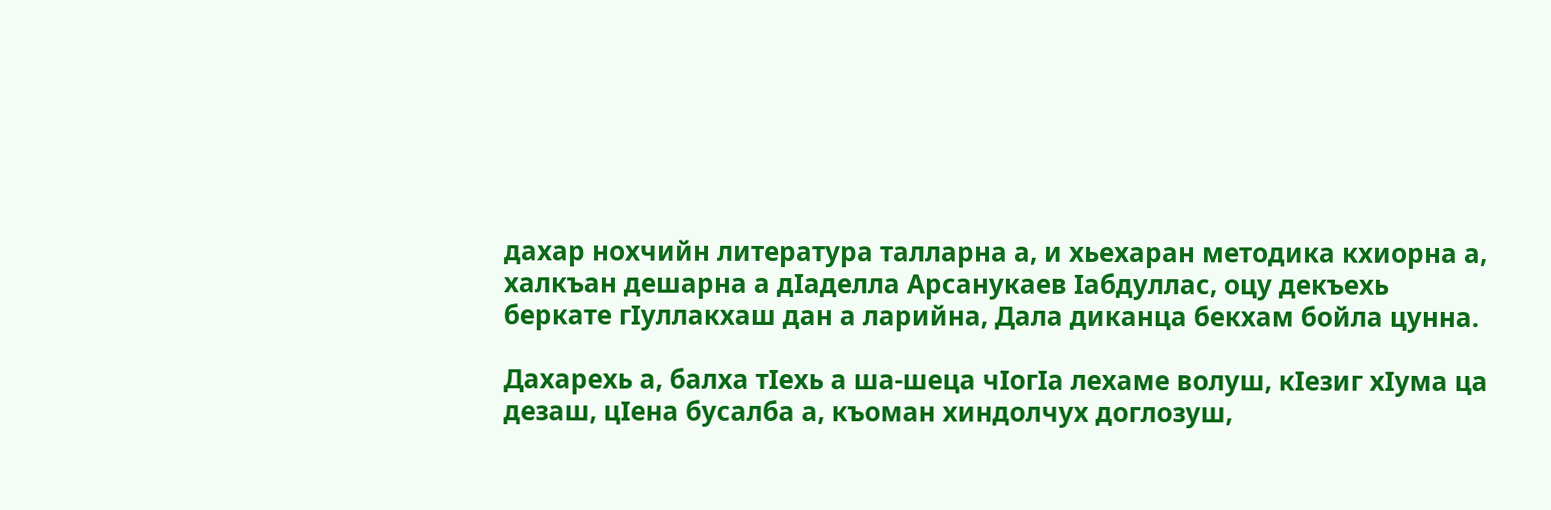дахар нохчийн литература талларна а, и хьехаран методика кхиорна а, халкъан дешарна а дIаделла Арсанукаев Iабдуллас, оцу декъехь беркате гIуллакхаш дан а ларийна, Дала диканца бекхам бойла цунна.

Дахарехь а, балха тIехь а ша-шеца чIогIа лехаме волуш, кIезиг хIума ца дезаш, цIена бусалба а, къоман хиндолчух доглозуш,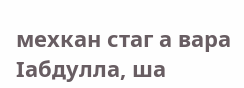мехкан стаг а вара Iабдулла, ша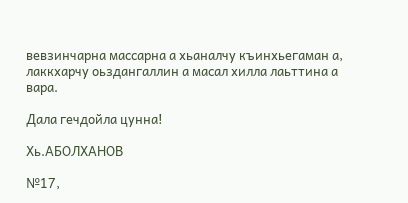вевзинчарна массарна а хьаналчу къинхьегаман а, лаккхарчу оьздангаллин а масал хилла лаьттина а вара.

Дала гечдойла цунна!

Хь.АБОЛХАНОВ

№17,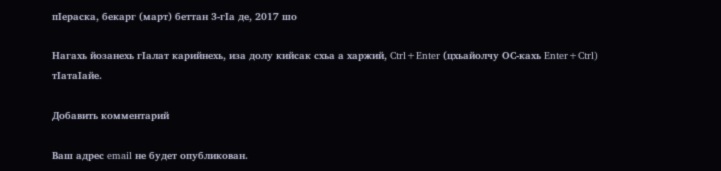пIераска, бекарг (март) беттан 3-гIа де, 2017 шо

Нагахь йозанехь гIалат карийнехь, иза долу кийсак схьа а харжий, Ctrl+Enter (цхьайолчу ОС-кахь Enter+Ctrl) тIатаIайе.

Добавить комментарий

Ваш адрес email не будет опубликован.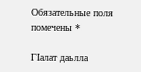Обязательные поля помечены *

ГIалат даьлла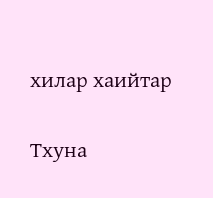хилар хаийтар

Тхуна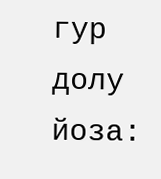гур долу йоза: